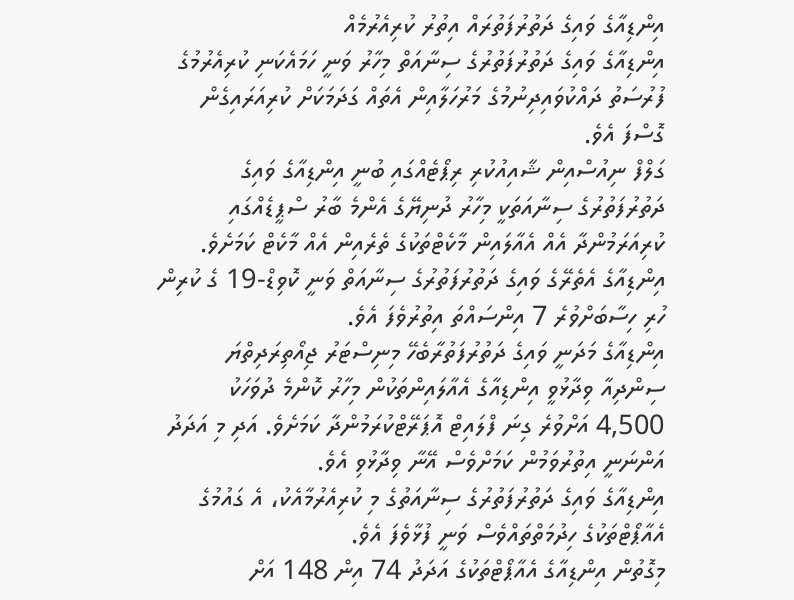އިންޑިއާގެ ވައިގެ ދަތުރުފަތުރައް އިތުރު ކުރިއެރުމެއް
އިންޑިއާގެ ވައިގެ ދަތުރުފަތުރުގެ ސިނާއަތް މިހާރު ވަނީ ހަމައެކަނި ކުރިއެރުމުގެ ފުރުސަތު ދައްކުވައިދިނުމުގެ މަރުހަލާއިން އެތައް ގަދަމަކަށް ކުރިއަރައިގެން ގޮސްފަ އެވެ.
ގަލްފް ނިއުސްއިން ޝާއިއުކުރި ރިޕޯޓެއްގައި ބުނީ އިންޑިއާގެ ވައިގެ ދަތުރުފަތުރުގެ ސިނާއަތަކީ މިހާރު ދުނިޔޭގެ އެންމެ ބާރު ސްޕީޑެއްގައި ކުރިއަރަމުންދާ އެއް އެއާލައިން މާކެޓްތަކުގެ ތެރެއިން އެއް މާކެޓް ކަމަށެވެ.
އިންޑިއާގެ އެތެރޭގެ ވައިގެ ދަތުރުފަތުރުގެ ސިނާއަތް ވަނީ ކޮވިޑް-19 ގެ ކުރިން ހުރި ހިސާބަށްވުރެ 7 އިންސައްތަ އިތުރުވެފަ އެވެ.
އިންޑިއާގެ މަދަނީ ވައިގެ ދަތުރުފަތުރާބެހޭ މިނިސްޓަރު ޖިއޯތިރަދިތްޔަ ސިންދިއާ ވިދާޅުވީ އިންޑިއާގެ އެއާލައިންތަކުން މިހާރު ކޮންމެ ދުވަހަކު 4,500 އަށްވުރެ ގިނަ ފްލައިޓް އޮޕަރޭޓްކުރަމުންދާ ކަމަށެވެ. އަދި މި އަދަދު އަންނަނީ އިތުރުވަމުން ކަމަށްވެސް އޭނާ ވިދާޅުވި އެވެ.
އިންޑިއާގެ ވައިގެ ދަތުރުފަތުރުގެ ސިނާއަތުގެ މި ކުރިއެރުމާއެކު، އެ ގައުމުގެ އެއާޕޯޓްތަކުގެ ހިދުމަތްތައްވެސް ވަނީ ފުޅާވެފަ އެވެ.
މިގޮތުން އިންޑިއާގެ އެއާޕޯޓްތަކުގެ އަދަދު 74 އިން 148 އަށް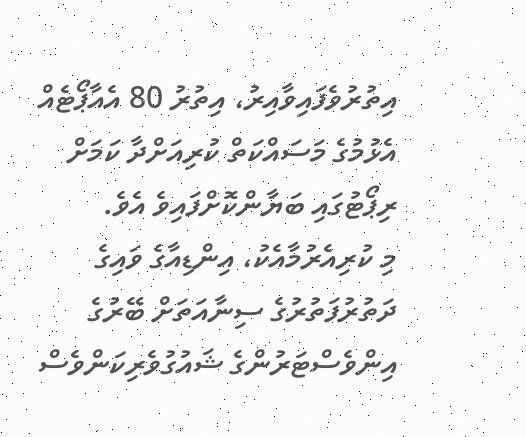އިތުރުވެފައިވާއިރު، އިތުރު 80 އެއާޕޯޓެއް އެޅުމުގެ މަސައްކަތް ކުރިއަށްދާ ކަމަށް ރިޕޯޓުގައި ބަޔާންކޮށްފައިވެ އެވެ.
މި ކުރިއެރުމާއެކު، އިންޑިއާގެ ވައިގެ ދަތުރުފަތުރުގެ ސިނާއަތަށް ބޭރުގެ އިންވެސްޓަރުންގެ ޝައުގުވެރިކަންވެސް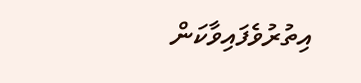އިތުރުވެފައިވާކަން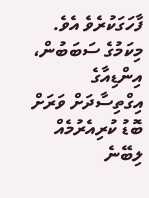ފާހަގަކުރެވެ އެވެ. މިކަމުގެ ސަބަބުން، އިންޑިއާގެ އިގްތިސާދަށް ވަރަށް ބޮޑު ކުރިއެރުމެއް ލިބޭނެ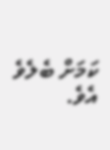ކަމަށް ބެލެވެ އެވެ.